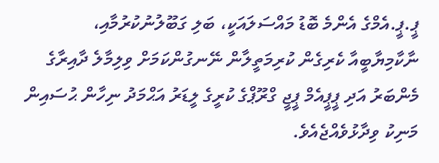ޕީ.ޕީ.އެމްގެ އެންމެ ބޮޑު މައްސަލައަކީ، ބަލި ގަބޫލުނުކުރުމާއި، ނާކާމިޔާބީއާ ކެރިގެން ކުރިމަތީލާން ނޭނގުންކަމަށް ވިލިމާލެ ދާއިރާގެ މެންބަރު އަދި ޕީޕީއެމް ޕީޖީ ގްރޫޕްގެ ކުރީގެ ލީޑަރު އަޙްމަދު ނިހާން ޙުސައިން މަނިކު ވިދާޅުވެއްޖެއެވެ.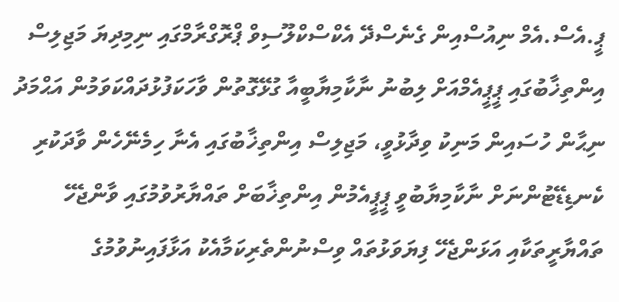ޕީ.އެސް.އެމް ނިއުސްއިން ގެނެސްދޭ އެކްސްކްލޫސިވް ޕްރޮގްރާމްގައި ނިމިދިޔަ މަޖިލިސް އިންތިޚާބުގައި ޕީޕީއެމްއަށް ލިބުނު ނާކާމިޔާބީއާ ގުޅޭގޮތުން ވާހަކަފުޅުދައްކަވަމުން އަޙްމަދު ނިޙާން ހުސައިން މަނިކު ވިދާޅުވީ، މަޖިލިސް އިންތިޚާބުގައި އެނާ ހިމެނޭހެން ވާދަކުރި ކެނޑިޑޭޓުންނަށް ނާކާމިޔާބުވީ ޕީޕީއެމުން އިންތިޚާބަށް ތައްޔާރުވުމުގައި ވާންޖެހޭ ތައްޔާރީތަކާއި އަޅަންޖެހޭ ފިޔަވަޅުތައް ވިސްނުންތެރިކަމާއެކު އަޅާފައިނުވުމުގެ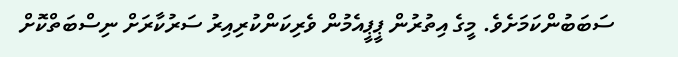ސަބަބުންކަމަށެވެ. މީގެ އިތުރުން ޕީޕީއެމުން ވެރިކަންކުރިއިރު ސަރުކާރަށް ނިސްބަތްކޮށް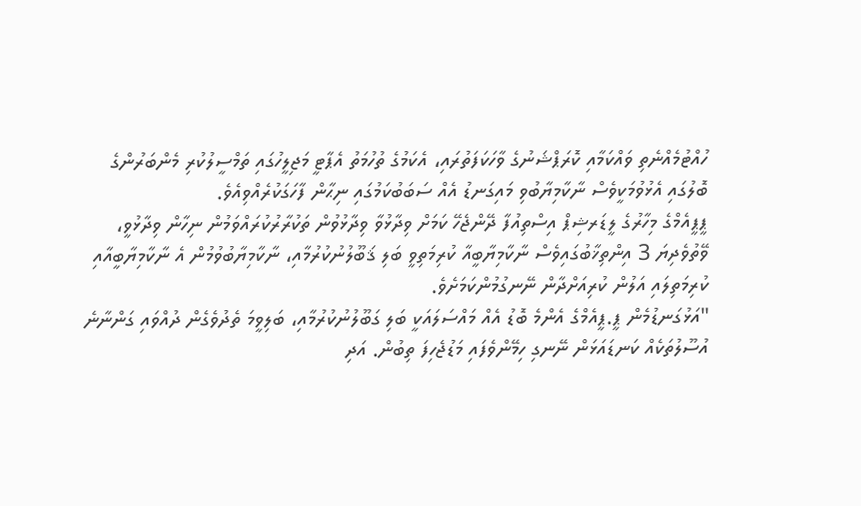ހުއްޓުމެއްނެތި ވައްކަމާއި ކޮރަޕްޝަނުގެ ވާހަކަފަތުރައި، އެކަމުގެ ތުހުމަތު އެޕާޓީ މަޖިލީހުގައި ތަމްސީލުކުރި މެންބަރުންގެ ބޮލުގައި އެޅުވުމަކީވެސް ނާކާމިޔާބުވި މައިގަނޑު އެއް ސަބަބުކަމުގައި ނިޙާން ފާހަގަކުރެއްވިއެވެ.
ޕީޕީއެމްގެ މިހާރުގެ ލީޑަރޝިޕް އިސްތިއުފާ ދޭންޖެހޭ ކަމަށް ވިދާޅުވާ ވިދާޅުވުން ތަކުރާރުކުރައްވަމުން ނިހާން ވިދާޅުވީ، ވޭތުވެދިޔަ 3 އިންތިޚާބުގައިވެސް ނާކާމިޔާބީއާ ކުރިމަތިވީ ބަލި ޤަބޫލުނުކުރުމާއި، ނާކާމިޔާބުވުމުން އެ ނާކާމިޔާބީއާއި ކުރިމަތިލައި އަލުން ކުރިއަށްދާން ނޭނގުމުންކަމަށެވެ.
"އަޅުގަނޑުމެން ޕީ.ޕީއެމްގެ އެންމެ ބޮޑު އެއް މައްސަލައަކީ ބަލި ގަބޫލުނުކުރުމާއި، ބަލިވީމަ ތެދުވެގެން ދުއްވައި ގަންނާނެ އުސޫލުތަކެއް ކަނޑައަޅަން ނޭނގި ހިމޭންވެފައި މަޑުޖެހިފަ ތިބުން. އަދި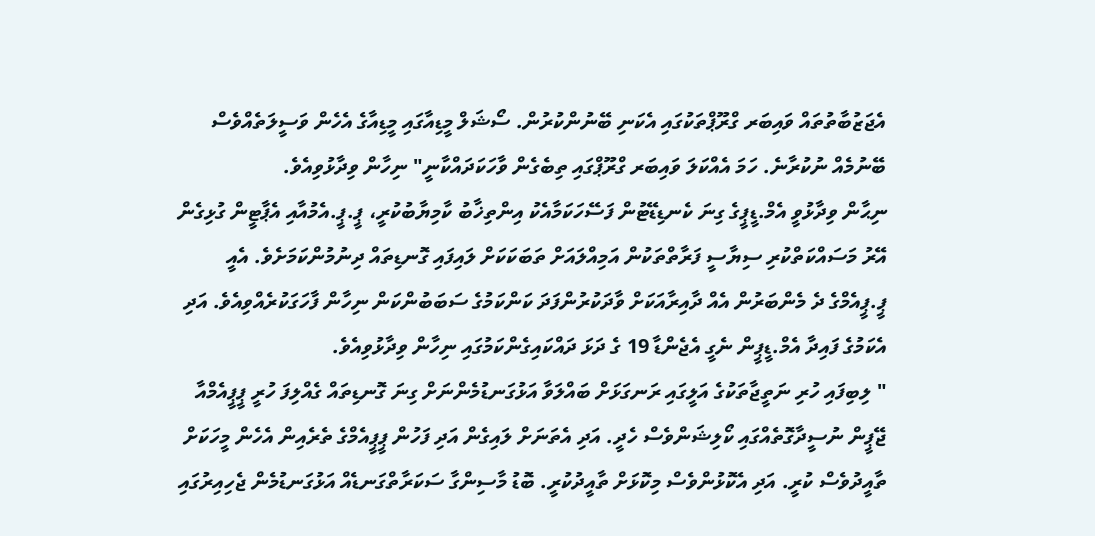އެޖަޒުބާތުތައް ވައިބަރ ގްރޫޕްތަކުގައި އެކަނި ބޭނުންކުރުން. ސޯޝަލް މީޑިއާގައި މީޑިއާގެ އެހެން ވަސީލަތެއްވެސް ބޭނުމެއް ނުކުރާނެ. ހަމަ އެއްކަލަ ވައިބަރ ގްރޫޕްގައި ތިބެގެން ވާހަކަދައްކާނީ" ނިހާން ވިދާޅުވިއެވެ.
ނިޙާން ވިދާޅުވީ އެމް.ޑީޕީގެ ގިނަ ކެނޑިޑޭޓުން ފަސޭހަކަމާއެކު އިންތިޚާބު ކާމިޔާބުކުރީ، ޕީ.ޕީ.އެމުއާއި އެޕާޓީން ގުޅިގެން އޭރު މަސައްކަތްކުރި ސިޔާސީ ފަރާތްތަކުން އަމިއްލައަށް ތަބަކަކަށް ލައިފައި ގޮނޑިތައް ދިނުމުންކަމަށެވެ. އެއީ ޕީ.ޕީއެމްގެ ދެ މެންބަރުން އެއް ދާއިރާއަކަށް ވާދަކުރުންފަދަ ކަންކަމުގެ ސަބަބުންކަން ނިހާން ފާހަގަކުރެއްވިއެވެ. އަދި އެކަމުގެ ފައިދާ އެމް.ޑީޕީން ނެގީ އެޖެންޑާ 19 ގެ ދަޅަ ދައްކައިގެންކަމުގައި ނިހާން ވިދާޅުވިއެވެ.
" ލިބިފައި ހުރި ނަތީޖާތަކުގެ އަލީގައި ރަނގަޅަށް ބައްލަވާ އަޅުގަނޑުމެންނަށް ގިނަ ގޮނޑިތައް ގެއްލިފަ ހުރީ ޕީޕީއެމްއާ ޖޭޕީން ނުސީދާގޮތެއްގައި ކޯލިޝަންވެސް ހެދީ. އަދި އެތަނަށް ލައިގެން އަދި ފަހުން ޕީޕީއެމްގެ ތެރެއިން އެހެން މީހަކަށް ތާއީދުވެސް ކުރީ. އަދި އެކޮޅުންވެސް މިކޮޅަށް ތާއީދުކުރީ. ބޮޑު މާސިންގާ ސަކަރާތްގަނޑެއް އަޅުގަނޑުމެން ޖެހިއިރުގައި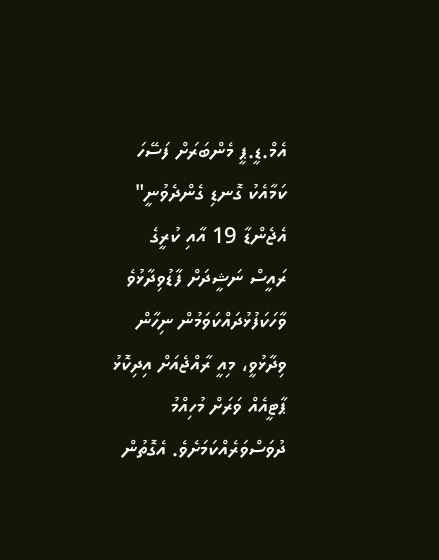އެމް.ޑީ.ޕީ މެންބަރަށް ފަސޭހަ ކަމާއެކު ގޮނޑި ގެންދެވުނީ"
އެޖެންޑާ 19 އާއި ކުރީގެ ރައީސް ނަޝީދަށް ފާޑުވިދާޅުވެ ވާހަކަފުޅުދައްކަވަމުން ނިހާން ވިދާޅުވީ، މިއީ ރާއްޖެއަށް އިދިކޮޅު ޕާޓީއެއް ވަރަށް މުހިއްމު ދުވަސްވަރެއްކަމަށެވެ. އެގޮތުން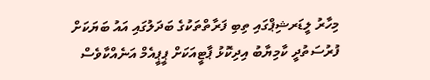މިހާރު ލީޑަރޝިޕްގައި ތިބި ފަރާތްތަކުގެ ބަދަލުގައި އައު ބަޔަކަށް ފުރުސަތުދީ ކާމިޔާބު އިދިކޮޅު ޕާޓީއަކަށް ޕީޕީއެމް އަނެއްކާވެސް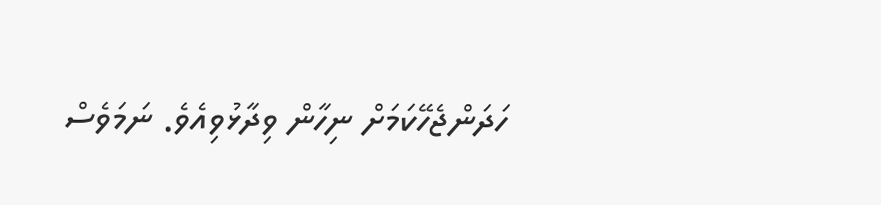ހަދަންޖެހޭކަމަށް ނިހާން ވިދާޅުވިއެވެ. ނަމަވެސް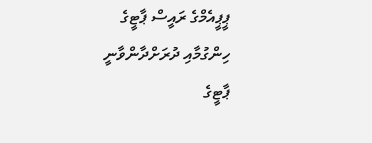ޕީޕީއެމްގެ ރައީސް ޕާޓީގެ ހިންގުމާއި ދުރަށްދާންވާނީ ޕާޓީގެ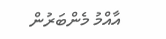އާއްމު މެންބަރުން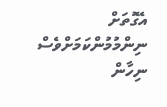އެގޮތަށް ނިންމުމުންކަމަށްވެސް ނިހާން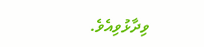ވިދާޅުވިއެވެ.